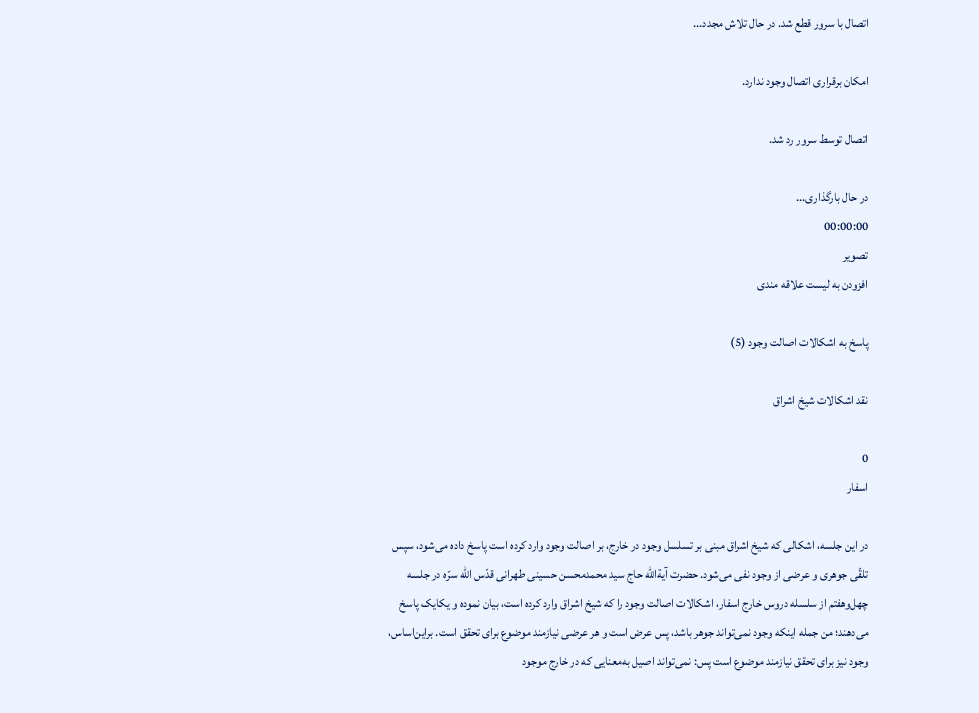اتصال با سرور قطع شد. در حال تلاش مجدد...

امکان برقراری اتصال وجود ندارد.

اتصال توسط سرور رد شد.

در حال بارگذاری...
00:00:00
تصویر
افزودن به لیست علاقه مندی

پاسخ به اشکالات اصالت وجود (5)

نقد اشکالات شیخ اشراق

0
اسفار

در این جلسه، اشکالی که شیخ اشراق مبنی بر تسلسل وجود در خارج، بر اصالت وجود وارد کرده است پاسخ داده می‌شود، سپس تلقّی جوهری و عرضی از وجود نفی می‌شود. حضرت آیةالله حاج سید محمدمحسن حسینی طهرانی قدّس الله سرّه در جلسه چهل‌و‌هفتم از سلسله دروس خارج اسفار، اشکالات اصالت وجود را که شیخ اشراق وارد کرده است، بیان نموده و یکایک پاسخ می‌دهند؛ من جمله اینکه وجود نمی‌تواند جوهر باشد، پس عرض است و هر عرضی نیازمند موضوع برای تحقق است. براین‌اساس، وجود نیز برای تحقق نیازمند موضوع است پس: نمی‌تواند اصیل به‌معنایی که در خارج موجود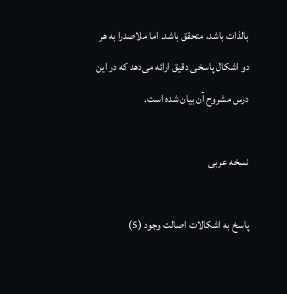بالذات باشد، متحقق باشد. اما ملاصدرا به هر دو اشکال پاسخی دقیق ارائه می‌دهد که در این درس مشروح آن بیان شده است.

نسخه عربی

پاسخ به اشکالات اصالت وجود (5)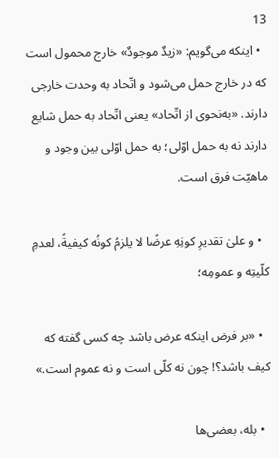13
  • اینکه می‌گویم: «زیدٌ موجودٌ» خارج محمول است که در خارج حمل می‌شود و اتّحاد به وحدت خارجی دارند. «به‌نحوی از اتّحاد» یعنی اتّحاد به حمل شایع دارند نه به حمل اوّلی؛ به حمل اوّلی بین وجود و ماهیّت فرق است.

  • و علیٰ تقدیرِ کونِهِ عرضًا لا یلزمُ کونُه کیفیةً، لعدمِ کلّیتِه و عمومِه؛

  • «بر فرض اینکه عرض باشد چه کسی گفته که کیف باشد؟! چون نه کلّی است و نه عموم است.»

  • بله، بعضی‌ها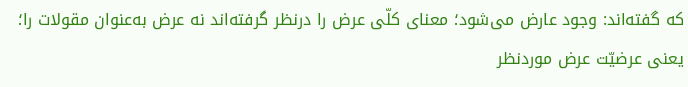که گفته‌اند: وجود عارض می‌شود؛ معنای کلّی عرض را درنظر گرفته‌اند نه عرض به‌عنوان مقولات را؛ یعنی عرضیّت عرض موردنظر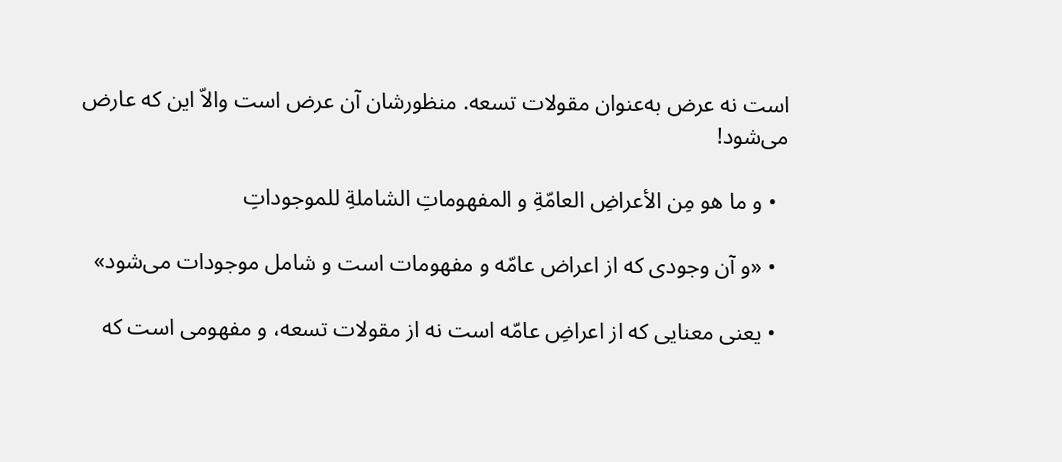است نه عرض به‌عنوان مقولات تسعه. منظورشان آن عرض است والاّ این که عارض می‌شود!

  • و ما هو مِن الأعراضِ العامّةِ و المفهوماتِ الشاملةِ للموجوداتِ

  • «و آن وجودی که از اعراض عامّه و مفهومات است و شامل موجودات می‌شود»

  • یعنی معنایی که از اعراضِ عامّه است نه از مقولات تسعه، و مفهومی است که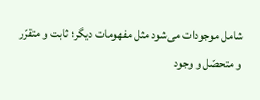شامل موجودات می‌شود مثل مفهومات دیگر؛ ثابت و متقرّر و متحصّل و وجود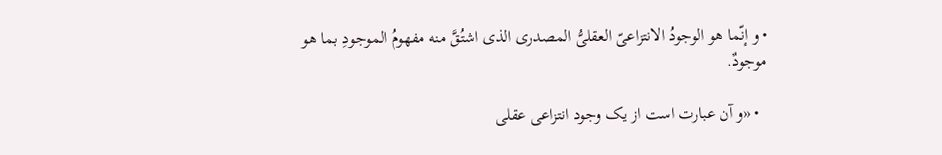• و إنّما هو الوجودُ الانتزاعیّ العقلیُّ المصدری الذی اشتُقَّ منه مفهومُ الموجودِ بما هو موجودٌ.

  • «و آن عبارت است از یک وجود انتزاعی عقلی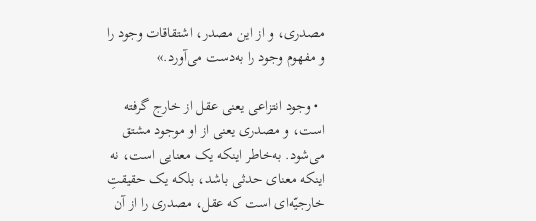مصدری، و از این مصدر، اشتقاقات وجود را و مفهوم وجود را به‌دست می‌آورد.»

  • وجود انتزاعی یعنی عقل از خارج گرفته است، و مصدری یعنی از او موجود مشتق می‌شود. به‌خاطر اینکه یک معنایی است، نه اینکه معنای حدثی باشد، بلکه یک حقیقتِ خارجیّه‌ای است که عقل، مصدری را از آن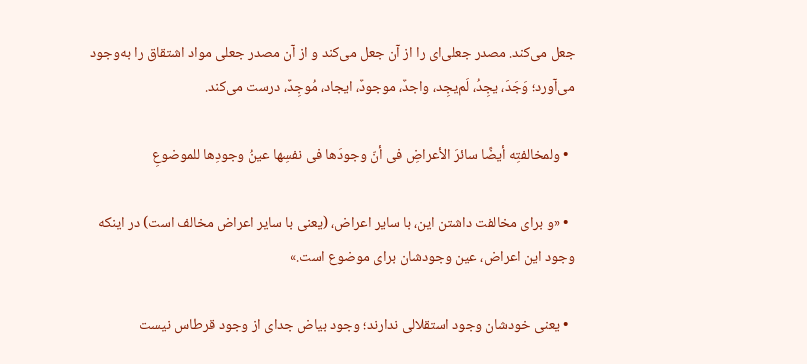جعل می‌کند. مصدر جعلی‌ای را از آن جعل می‌کند و از آن مصدر جعلی مواد اشتقاق را به‌وجود می‌آورد؛ وَجَدَ، یجِدُ، لَم‌یجِد، واجدٌ، موجودٌ، ایجاد، مُوجِدٌ، درست می‌کند.

  • ولمخالفتِه أیضًا سائرَ الأعراضِ فی أنّ وجودَها فی نفسِها عینُ وجودِها للموضوعِ

  • «و برای مخالفت داشتن این، با سایر اعراض، (یعنی با سایر اعراض مخالف است) در اینکه وجود این اعراض، عین وجودشان برای موضوع است.»

  • یعنی خودشان وجود استقلالی ندارند؛ وجود بیاض جدای از وجود قرطاس نیست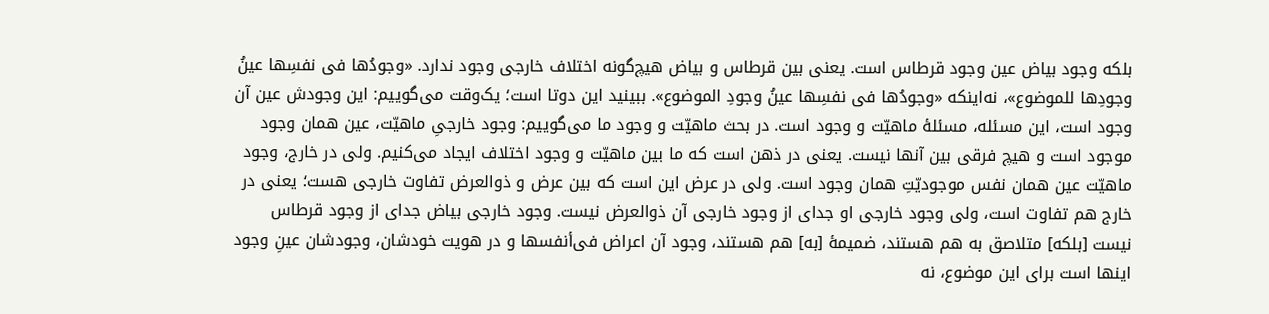بلکه وجود بیاض عین وجود قرطاس است. یعنی بین قرطاس و بیاض هیچ‌گونه اختلاف خارجی وجود ندارد. «وجودُها فی نفسِها عینُ وجودِها للموضوع»، نه‌اینکه «وجودُها فی نفسِها عینُ وجودِ الموضوع». ببینید این دوتا است؛ یک‌وقت می‌گوییم: این وجودش عین آن وجود است، این مسئله، مسئلۀ ماهیّت و وجود است. در بحث ماهیّت و وجود ما می‌گوییم: وجود خارجیِ ماهیّت، عین همان وجود موجود است و هیچ فرقی بین آنها نیست. یعنی در ذهن است که ما بین ماهیّت و وجود اختلاف ایجاد می‌کنیم. ولی در خارج، وجود ماهیّت عین همان نفس موجودیّتِ همان وجود است. ولی در عرض این است که بین عرض و ذوالعرض تفاوت خارجی هست؛ یعنی در خارج هم تفاوت است، ولی وجود خارجی او جدای از وجود خارجی آن ذوالعرض نیست. وجود خارجی بیاض جدای از وجود قرطاس نیست [بلکه] متلاصق به هم هستند، ضمیمۀ [به] هم هستند، وجود آن اعراض فی‌أنفسها و در هویت خودشان، وجودشان عینِ وجود اینها است برای این موضوع، نه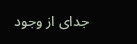جدای از وجود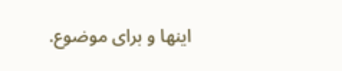اینها و برای موضوع.